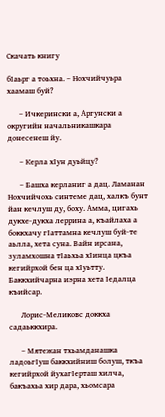Скачать книгу

бIаьрг а тоьхна. – Нохчийчуьра хаамаш буй?

      – Ичкерински а, Аргунски а округийн начальникашкара донесенеш йу.

      – Керла хIун дуьйцу?

      – Башха керланиг а дац. Ламанан Нохчийчохь синтеме дац, халкъ бунт йан кечлуш ду, боху. Амма, цигахь дукхе-дукха леррина а, къайлаха а боккхачу гIаттамна кечлуш буй-те аьлла, хета суна. Вайн ирсана, зуламхошна тIаьхьа хIинца цкъа кегийрхой бен ца хIуьтту. Баккхийчарна иэрна хета Iедалца къийсар.

      Лорис-Меликовс доккха садаьккхира.

      – Мятежан тхьамданашка ладоьгIуш баккхийниш болуш, ткъа кегийрхой йухагIерташ хилча, бакъахьа хир дара, хьомсара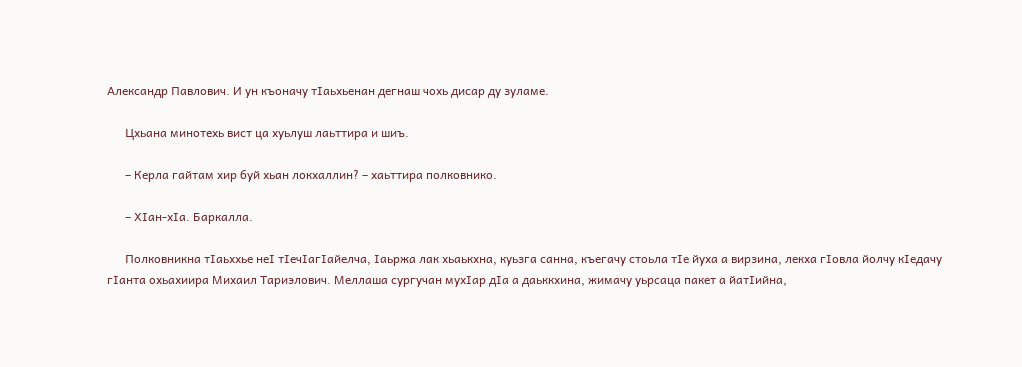Александр Павлович. И ун къоначу тIаьхьенан дегнаш чохь дисар ду зуламе.

      Цхьана минотехь вист ца хуьлуш лаьттира и шиъ.

      – Керла гайтам хир буй хьан локхаллин? – хаьттира полковнико.

      – ХIан-хIа. Баркалла.

      Полковникна тIаьххье неI тIечIагIайелча, Iаьржа лак хьаькхна, куьзга санна, къегачу стоьла тIе йуха а вирзина, лекха гIовла йолчу кIедачу гIанта охьахиира Михаил Тариэлович. Меллаша сургучан мухIар дIа а даьккхина, жимачу уьрсаца пакет а йатIийна,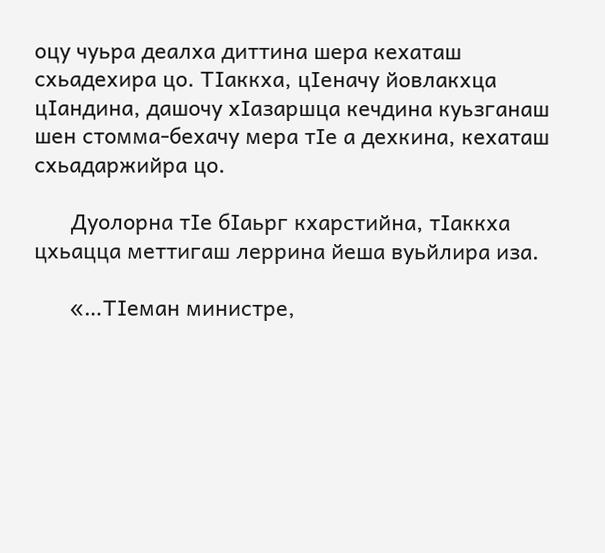оцу чуьра деалха диттина шера кехаташ схьадехира цо. ТIаккха, цIеначу йовлакхца цIандина, дашочу хIазаршца кечдина куьзганаш шен стомма-бехачу мера тIе а дехкина, кехаташ схьадаржийра цо.

      Дуолорна тIе бIаьрг кхарстийна, тIаккха цхьацца меттигаш леррина йеша вуьйлира иза.

      «…ТIеман министре,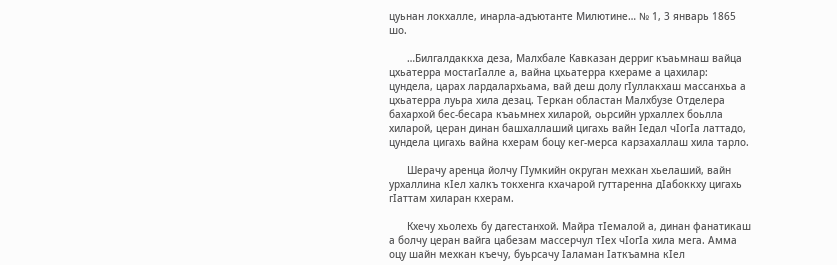цуьнан локхалле, инарла-адъютанте Милютине… № 1, 3 январь 1865 шо.

      …Билгалдаккха деза, Малхбале Кавказан дерриг къаьмнаш вайца цхьатерра мостагIалле а, вайна цхьатерра кхераме а цахилар: цундела, царах лардалархьама, вай деш долу гIуллакхаш массанхьа а цхьатерра луьра хила дезац. Теркан областан Малхбузе Отделера бахархой бес-бесара къаьмнех хиларой, оьрсийн урхаллех боьлла хиларой, церан динан башхаллаший цигахь вайн Iедал чIогIа латтадо, цундела цигахь вайна кхерам боцу кег-мерса карзахаллаш хила тарло.

      Шерачу аренца йолчу ГIумкийн округан мехкан хьелаший, вайн урхаллина кIел халкъ токхенга кхачарой гуттаренна дIабоккху цигахь гIаттам хиларан кхерам.

      Кхечу хьолехь бу дагестанхой. Майра тIемалой а, динан фанатикаш а болчу церан вайга цабезам массерчул тIех чIогIа хила мега. Амма оцу шайн мехкан къечу, буьрсачу Iаламан Iаткъамна кIел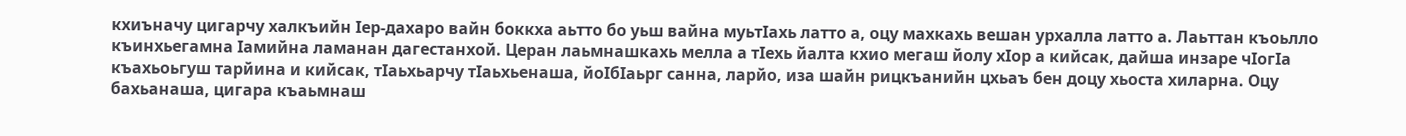кхиъначу цигарчу халкъийн Iер-дахаро вайн боккха аьтто бо уьш вайна муьтIахь латто а, оцу махкахь вешан урхалла латто а. Лаьттан къоьлло къинхьегамна Iамийна ламанан дагестанхой. Церан лаьмнашкахь мелла а тIехь йалта кхио мегаш йолу хIор а кийсак, дайша инзаре чIогIа къахьоьгуш тарйина и кийсак, тIаьхьарчу тIаьхьенаша, йоIбIаьрг санна, ларйо, иза шайн рицкъанийн цхьаъ бен доцу хьоста хиларна. Оцу бахьанаша, цигара къаьмнаш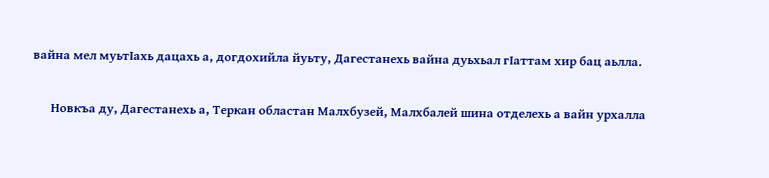вайна мел муьтIахь дацахь а, догдохийла йуьту, Дагестанехь вайна дуьхьал гIаттам хир бац аьлла.

      Новкъа ду, Дагестанехь а, Теркан областан Малхбузей, Малхбалей шина отделехь а вайн урхалла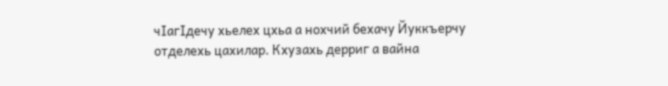чIагIдечу хьелех цхьа а нохчий бехачу Йуккъерчу отделехь цахилар. Кхузахь дерриг а вайна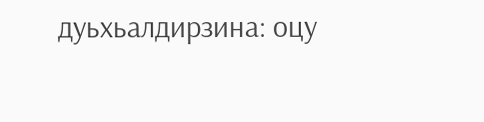дуьхьалдирзина: оцу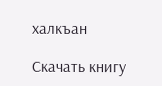халкъан

Скачать книгу